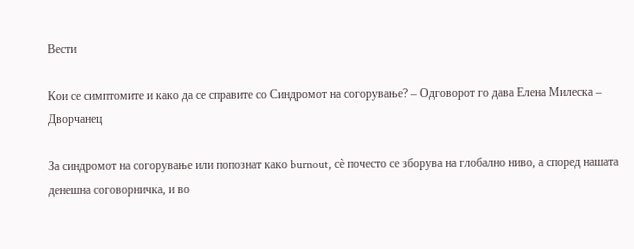Вести

Кои се симптомите и како да се справите со Синдромот на согорување? – Одговорот го дава Елена Милеска – Дворчанец

За синдромот на согорување или попознат како burnout, сѐ почесто се зборува на глобално ниво, а според нашата денешна соговорничка, и во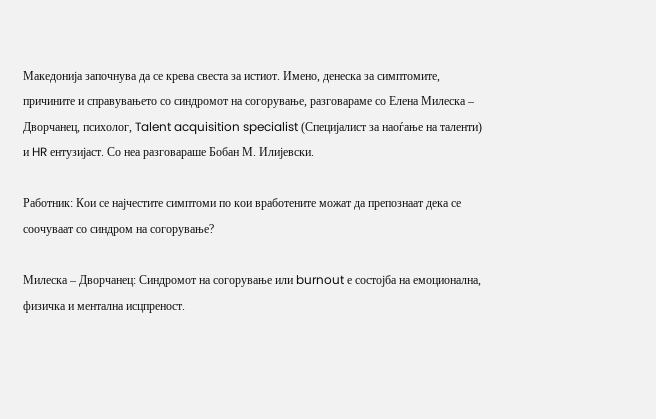Македонија започнува да се крева свеста за истиот. Имено, денеска за симптомите, причините и справувањето со синдромот на согорување, разговараме со Елена Милеска – Дворчанец, психолог, Talent acquisition specialist (Специјалист за наоѓање на таленти) и HR ентузијаст. Со неа разговараше Бобан М. Илијевски.

Работник: Кои се најчестите симптоми по кои вработените можат да препознаат дека се соочуваат со синдром на согорување?

Милеска – Дворчанец: Синдромот на согорување или burnout е состојба на емоционална, физичка и ментална исцпреност.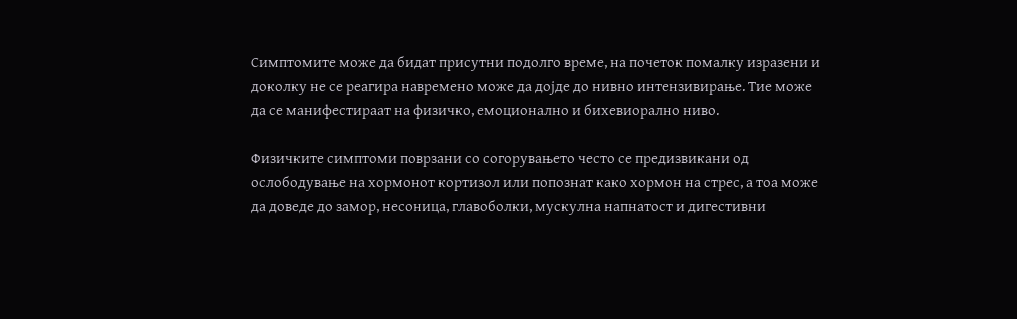Симптомите може да бидат присутни подолго време, на почеток помалку изразени и доколку не се реагира навремено може да дојде до нивно интензивирање. Тие може да се манифестираат на физичко, емоционално и бихевиорално ниво.

Физичките симптоми поврзани со согорувањето често се предизвикани од ослободување на хормонот кортизол или попознат како хормон на стрес, а тоа може да доведе до замор, несоница, главоболки, мускулна напнатост и дигестивни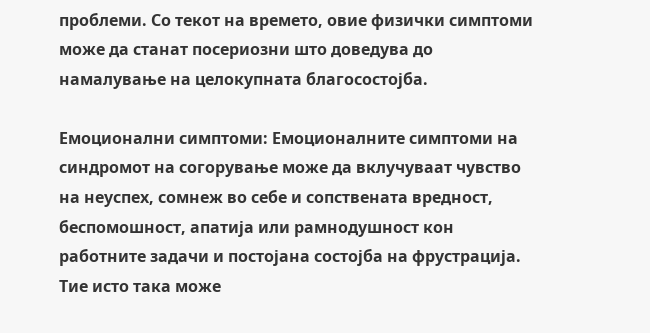проблеми. Со текот на времето, овие физички симптоми може да станат посериозни што доведува до намалување на целокупната благосостојба.

Емоционални симптоми: Емоционалните симптоми на синдромот на согорување може да вклучуваат чувство на неуспех, сомнеж во себе и сопствената вредност, беспомошност, апатија или рамнодушност кон работните задачи и постојана состојба на фрустрација. Тие исто така може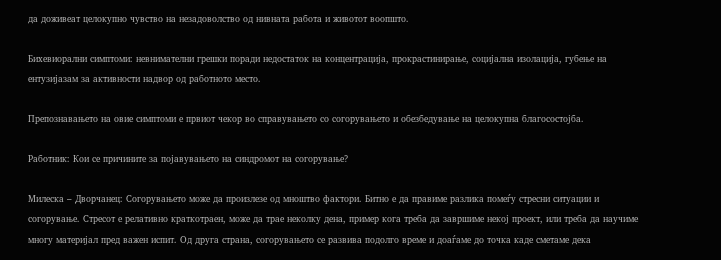да доживеат целокупно чувство на незадоволство од нивната работа и животот воопшто.

Бихевиорални симптоми: невнимателни грешки поради недостаток на концентрација, прокрастинирање, социјална изолација, губење на ентузијазам за активности надвор од работното место.

Препознавањето на овие симптоми е првиот чекор во справувањето со согорувањето и обезбедување на целокупна благосостојба.

Работник: Кои се причините за појавувањето на синдромот на согорување?

Милеска – Дворчанец: Согорувањето може да произлезе од мноштво фактори. Битно е да правиме разлика помеѓу стресни ситуации и согорување. Стресот е релативно краткотраен, може да трае неколку дена, пример кога треба да завршиме некој проект, или треба да научиме многу материјал пред важен испит. Од друга страна, согорувањето се развива подолго време и доаѓаме до точка каде сметаме дека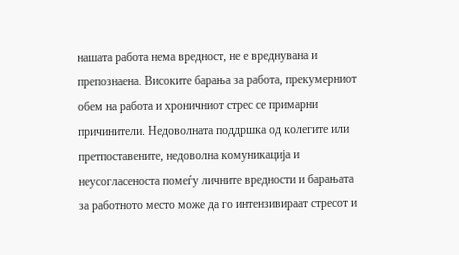нашата работа нема вредност, не е вреднувана и препознаена. Високите барања за работа, прекумерниот обем на работа и хроничниот стрес се примарни причинители. Недоволната поддршка од колегите или претпоставените, недоволна комуникација и неусогласеноста помеѓу личните вредности и барањата за работното место може да го интензивираат стресот и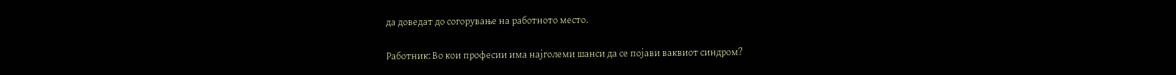да доведат до согорување на работното место.

Работник: Во кои професии има најголеми шанси да се појави ваквиот синдром?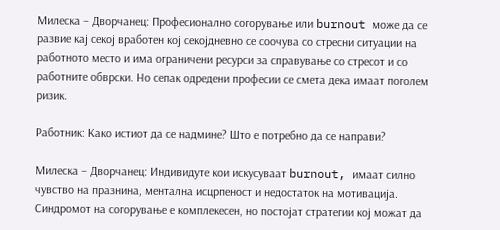Милеска – Дворчанец: Професионално согорување или burnout може да се развие кај секој вработен кој секојдневно се соочува со стресни ситуации на работното место и има ограничени ресурси за справување со стресот и со работните обврски. Но сепак одредени професии се смета дека имаат поголем ризик.

Работник: Како истиот да се надмине? Што е потребно да се направи?

Милеска – Дворчанец: Индивидуте кои искусуваат burnout, имаат силно чувство на празнина, ментална исцрпеност и недостаток на мотивација. Синдромот на согорување е комплекесен, но постојат стратегии кој можат да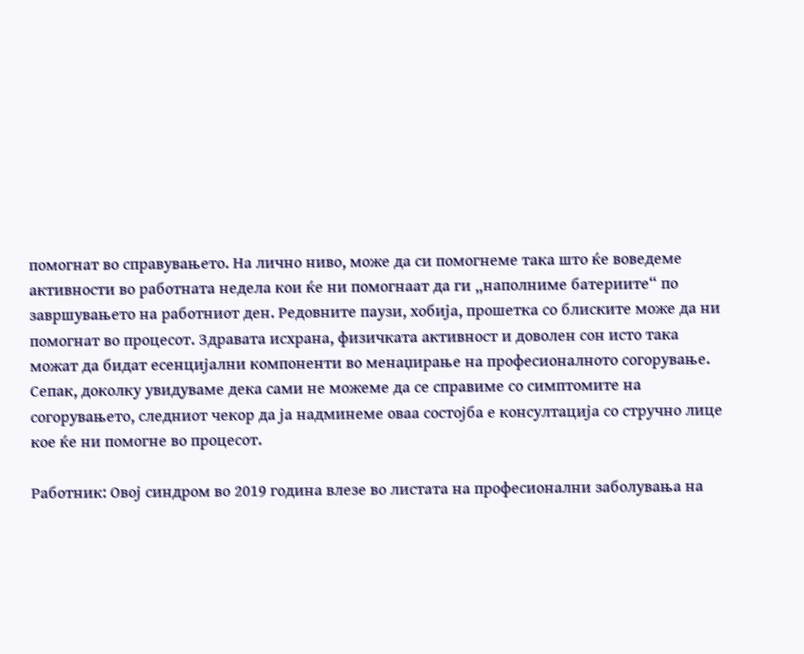помогнат во справувањето. На лично ниво, може да си помогнеме така што ќе воведеме активности во работната недела кои ќе ни помогнаат да ги „наполниме батериите“ по завршувањето на работниот ден. Редовните паузи, хобија, прошетка со блиските може да ни помогнат во процесот. Здравата исхрана, физичката активност и доволен сон исто така можат да бидат есенцијални компоненти во менаџирање на професионалното согорување. Сепак, доколку увидуваме дека сами не можеме да се справиме со симптомите на согорувањето, следниот чекор да ја надминеме оваа состојба е консултација со стручно лице кое ќе ни помогне во процесот.

Работник: Овој синдром во 2019 година влезе во листата на професионални заболувања на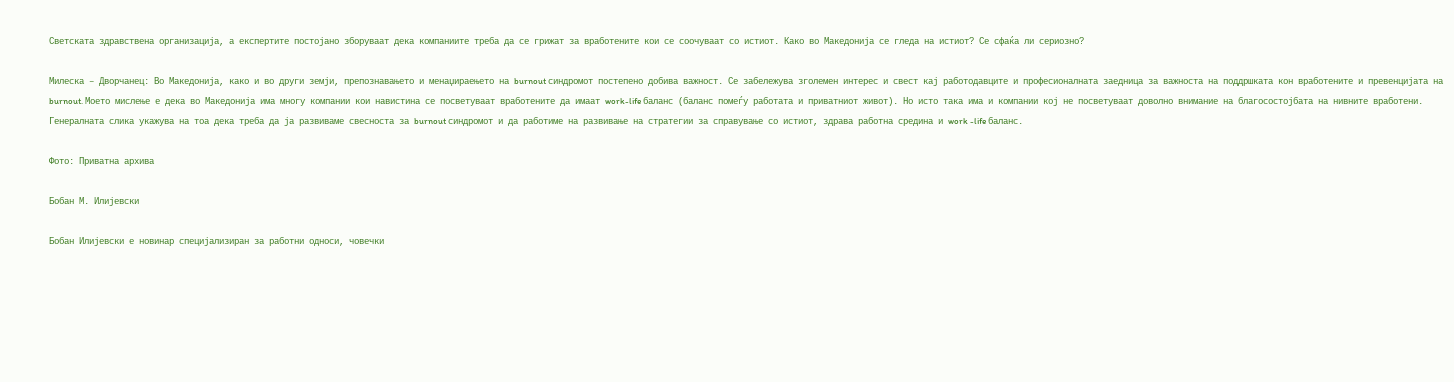Светската здравствена организација, а експертите постојано зборуваат дека компаниите треба да се грижат за вработените кои се соочуваат со истиот. Како во Македонија се гледа на истиот? Се сфаќа ли сериозно?

Милеска – Дворчанец: Во Македонија, како и во други земји, препознавањето и менаџираењето на burnout синдромот постепено добива важност. Се забележува зголемен интерес и свест кај работодавците и професионалната заедница за важноста на поддршката кон вработените и превенцијата на burnout. Моето мислење е дека во Македонија има многу компании кои навистина се посветуваат вработените да имаат work-life баланс (баланс помеѓу работата и приватниот живот). Но исто така има и компании кој не посветуваат доволно внимание на благосостојбата на нивните вработени. Генералната слика укажува на тоа дека треба да ја развиваме свесноста за burnout синдромот и да работиме на развивање на стратегии за справување со истиот, здрава работна средина и work -life баланс.

Фото: Приватна архива

Бобан М. Илијевски

Бобан Илијевски е новинар специјализиран за работни односи, човечки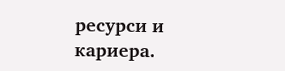ресурси и кариера.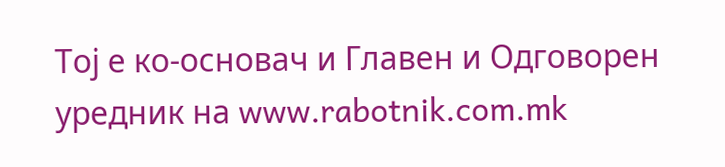Тој е ко-основач и Главен и Одговорен уредник на www.rabotnik.com.mk